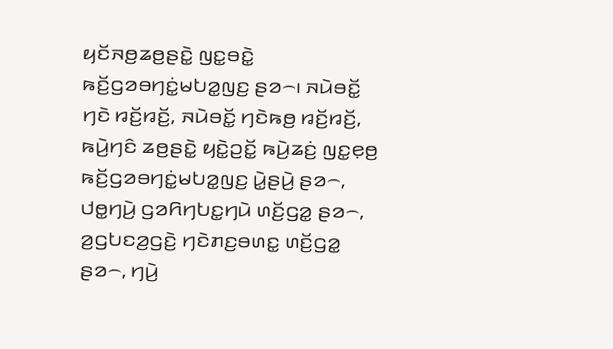ꤟꤢꤩꤏꤥ꤬ꤘꤥ꤬ꤔꤢꤧ꤭ ꤜꤢ꤭ꤋꤢꤧ꤭ ꤒꤢꤩ꤬ꤞꤤꤋꤚꤢꤦ꤭ꤗꤝꤤ꤭ꤜꤢ꤬ ꤔꤤ꤮꤯ ꤏꤣꤧꤋꤢꤩ꤭ ꤚꤢꤧ ꤙꤢꤩ꤬ꤙꤢꤩ꤬, ꤏꤣꤧꤋꤢꤩ꤭ ꤚꤢꤧꤒꤥ꤬ ꤙꤢꤩ꤬ꤙꤢꤩ꤬, ꤒꤣꤧ꤬ꤚꤢꤨ ꤘꤥ꤬ꤔꤢꤧ꤭ ꤟꤢꤧ꤭ꤑꤢꤩ꤭ ꤒꤣꤧ꤬ꤘꤢꤦ꤬ ꤜꤢ꤭ꤕ꤫ꤥ꤬ ꤒꤢꤩ꤬ꤞꤤꤋꤚꤢꤦ꤭ꤗꤝꤤ꤭ꤜꤢ꤬ ꤣꤧ꤭ꤔꤣꤧ꤬ ꤔꤤ꤮, ꤓꤥ꤭ꤚꤣꤧ꤬ ꤞꤤꤖꤚꤝꤢ꤭ꤚꤣꤧ ꤛꤢꤩ꤬ꤞꤤ꤭ ꤔꤤ꤮, ꤤ꤬ꤞꤝꤢꤤ꤬ꤞꤢꤧ꤬ ꤚꤢꤧꤊꤢ꤬ꤋꤛꤢ꤭ ꤛꤢꤩ꤬ꤞꤤ꤭ ꤔꤤ꤮, ꤚꤣꤧ꤬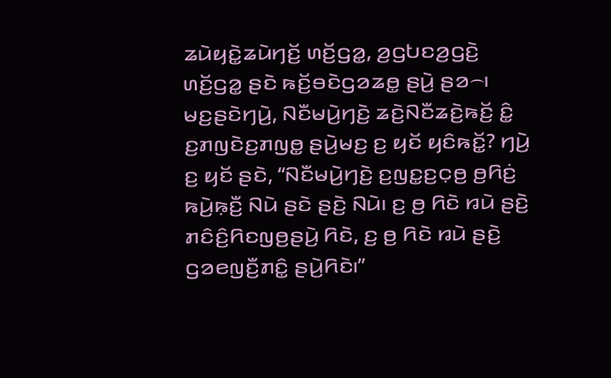ꤘꤣꤧꤟꤢꤧ꤭ꤘꤣꤧꤚꤢꤩ꤬ ꤛꤢꤩ꤬ꤞꤤ꤭, ꤤ꤬ꤞꤝꤢꤤ꤬ꤞꤢꤧ꤬ ꤛꤢꤩ꤬ꤞꤤ꤭ ꤔꤢꤧ ꤒꤢꤩ꤬ꤋꤢꤧꤞꤤꤘꤥ꤭ ꤔꤣꤧ꤬ ꤔꤤ꤮꤯
ꤗꤢ꤬ꤔꤢꤧꤚꤣꤧ꤬, ꤡꤢꤪꤗꤣꤧ꤬ꤚꤢꤧ꤬ ꤘꤢꤧ꤬ꤡꤢꤪꤘꤢꤧ꤬ꤒꤢꤩ꤬ ꤢꤨ꤭ ꤢ꤬ꤊꤜꤢꤧꤢ꤬ꤊꤜꤥ꤭ ꤔꤣꤧ꤬ꤗꤢ꤬ ꤢ꤬ ꤟꤢꤩ ꤟꤢꤨꤒꤢꤩ꤭? ꤚꤣꤧ꤬ ꤢ꤬ ꤟꤢꤩ ꤔꤢꤧ, “ꤡꤢꤪꤗꤣꤧ꤬ꤚꤢꤧ꤬ ꤢ꤬ꤜꤢ꤭ꤢ꤬ꤍ꤫ꤥ꤬ ꤥ꤬ꤖꤢꤦ꤬ ꤒꤣꤧ꤬ꤒ꤫ꤢꤪ꤬ ꤡꤣꤧ ꤔꤢꤧ ꤔꤢꤧ꤬ ꤡꤣꤧ꤯ ꤢ꤬ ꤥ꤬ ꤖꤢꤧ ꤙꤣꤧ ꤔꤢꤧ꤬ ꤊꤢꤨꤢꤨ꤬ꤖꤢꤜꤥ꤬ꤔꤣꤧ꤬ ꤖꤢꤧ, ꤢ꤬ ꤥ꤬ ꤖꤢꤧ ꤙꤣꤧ ꤔꤢꤧ꤬ ꤞꤤꤕꤜꤢꤪ꤬ꤊꤢꤨ꤭ ꤔꤣꤧ꤬ꤖꤢꤧ꤯”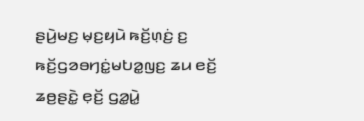ꤔꤣꤧ꤬ꤗꤢ꤬ ꤗ꤫ꤢ꤬ꤟꤣꤧ ꤒꤢꤩ꤬ꤛ꤫ꤢꤦ꤬ ꤢ꤬ ꤒꤢꤩ꤬ꤞꤤꤋꤚꤢꤦ꤭ꤗꤝꤤ꤭ꤜꤢ꤬ ꤘꤣ ꤕꤢꤩ꤬ ꤘꤥ꤬ꤔꤢꤧ꤭ ꤕ꤫ꤢꤩ꤬ ꤞꤤ꤭ꤣꤧ꤭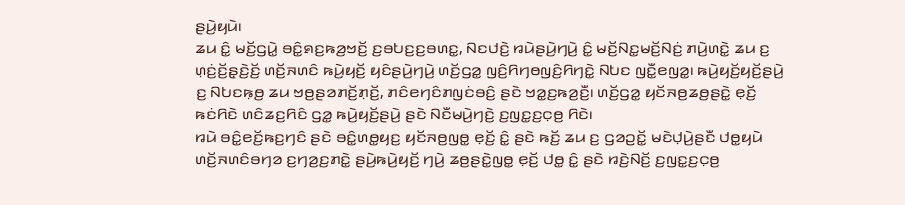ꤔꤣꤧ꤬ꤟꤣꤧ꤯
ꤘꤣ ꤢꤨ꤭ ꤗꤢꤩ꤬ꤞꤣꤧ꤭ ꤋꤢꤨ꤭ꤎꤢ꤬ꤒꤤ꤬ꤠꤢꤩ꤬ ꤢ꤬ꤋꤝꤢ꤬ꤢ꤬ꤋꤛꤢ꤭, ꤡꤢꤓꤢꤧ꤬ ꤙꤣꤧꤔꤣꤧ꤬ꤚꤣꤧ꤬ ꤢꤨ꤭ ꤗꤢꤩ꤬ꤡꤢ꤭ꤗꤢꤩ꤬ꤡꤢꤦ꤬ ꤊꤣꤧ꤬ꤛꤢꤧ꤭ ꤘꤣ ꤢ꤬ ꤛ꤫ꤢꤦ꤬ꤢꤩ꤬ꤔ꤫ꤢꤧ꤬ꤢꤩ꤬ ꤛꤢꤩ꤬ꤏꤛꤢꤨ ꤒꤣꤧ꤬ꤟꤢꤩ꤬ ꤟꤢꤨꤔꤣꤧ꤬ꤚꤣꤧ꤬ ꤛꤢꤩ꤬ꤞꤤ꤭ ꤜꤢꤨ꤬ꤖꤚꤥꤜꤢꤨ꤬ꤖꤚꤢꤧ꤭ ꤡꤝꤢ ꤜꤢꤪ꤭ꤕꤜꤤ꤭꤯ ꤒꤣꤧ꤬ꤟꤢꤩ꤬ꤟꤢꤩ꤬ꤔꤣꤧ꤬ ꤢ꤬ ꤡꤝꤢꤒ꤫ꤥ꤬ ꤘꤣ ꤠꤥ꤬ꤔꤤꤊꤢꤩ꤬ꤊ꤫ꤢꤩ꤬, ꤊꤢꤨꤕꤚꤢꤨꤊꤜꤢꤦꤋꤢꤨ꤬ ꤔꤢꤧ ꤠꤤ꤭ꤢ꤬ꤒꤤ꤬ꤢꤪ꤬꤯ ꤛꤢꤩ꤬ꤞꤤ꤭ ꤟꤢꤩꤏꤥ꤬ꤘꤥ꤬ꤔꤢꤧ꤭ ꤕ꤫ꤢꤩ꤬ ꤒꤢꤦꤖꤢꤧ ꤛꤢꤨꤘꤢ꤬ꤖꤢꤨ ꤞꤤ꤭ ꤒꤣꤧ꤬ꤟꤢꤩ꤬ꤔꤣꤧ꤬ ꤔꤢꤧ ꤡꤢꤪꤗꤣꤧ꤬ꤚꤢꤧ꤬ ꤢ꤬ꤜꤢ꤭ꤢ꤬ꤍ꤫ꤥ꤬ ꤖꤢꤧ꤯
ꤙꤣꤧ ꤋꤢꤨ꤭ꤕꤢꤩ꤬ꤒꤢ꤬ꤚꤢꤨ ꤔꤢꤧ ꤋꤢꤨ꤭ꤛꤥ꤭ꤟꤢ꤬ ꤟꤢꤩꤏꤥ꤬ꤜꤥ꤭ ꤕ꤫ꤢꤩ꤬ ꤢꤨ꤭ ꤔꤢꤧ ꤒꤢꤩ꤬ ꤘꤣ ꤢ꤬ ꤞꤤꤑꤢꤩ꤭ ꤗꤢꤧꤓ꤫ꤣꤧ꤬ꤔꤢꤪ ꤓꤥ꤭ꤟꤣꤧ ꤛꤢꤩ꤬ꤏꤛꤢꤨꤋꤚꤤ ꤢ꤬ꤚꤤ꤬ꤢ꤬ꤊꤢꤧ꤭ ꤔꤣꤧ꤬ꤒꤣꤧ꤬ꤟꤢꤩ꤬ ꤚꤣꤧ꤬ ꤘꤥ꤬ꤔꤢꤧ꤭ꤜꤥ꤭ ꤕ꤫ꤢꤩ꤬ ꤓꤥ꤭ ꤢꤨ꤭ ꤔꤢꤧ ꤙꤢꤧ꤬ꤡꤢꤩ꤬ ꤢ꤬ꤜꤢ꤭ꤢ꤬ꤍ꤫ꤥ꤬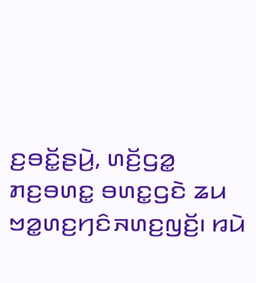ꤢ꤬ꤋꤢꤩ꤭ꤔꤣꤧ꤬, ꤛꤢꤩ꤬ꤞꤤ꤭ ꤊꤢ꤬ꤋꤛꤢ꤭ ꤋꤛꤢ꤭ꤞꤢꤧ ꤘꤣ ꤠꤤ꤭ꤛꤢ꤬ꤚꤢꤨꤏꤛꤢ꤬ꤜꤢꤩ꤬꤯ ꤙꤣꤧ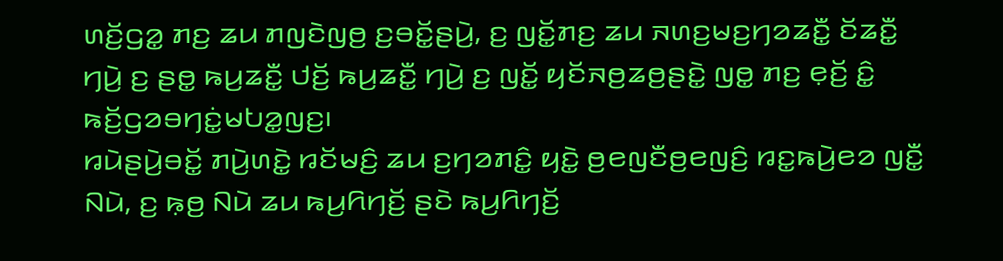ꤛꤢꤩ꤬ꤞꤤ꤭ ꤊꤢ꤬ ꤘꤣ ꤊꤜꤢꤧꤜꤥ꤬ ꤢ꤬ꤋꤢꤩ꤭ꤔꤣꤧ꤬, ꤢ꤬ ꤜꤢꤩ꤭ꤊꤢ꤬ ꤘꤣ ꤏꤛꤢ꤬ꤗꤢ꤬ꤚꤤꤘꤢꤪ꤭ ꤢꤩꤘꤢꤪ꤭ ꤚꤣꤧ꤬ ꤢ꤬ ꤔꤥ꤭ ꤒꤣ꤬ꤘꤢꤪ꤭ ꤓꤢꤩ꤬ ꤒꤣ꤬ꤘꤢꤪ꤭ ꤚꤣꤧ꤬ ꤢ꤬ ꤜꤢꤩ꤭ ꤟꤢꤩꤏꤥ꤬ꤘꤥ꤬ꤔꤢꤧ꤭ ꤜꤥ꤭ ꤊꤢ꤬ ꤕ꤫ꤢꤩ꤬ ꤢꤨ꤭ ꤒꤢꤩ꤬ꤞꤤꤋꤚꤢꤦ꤭ꤗꤝꤤ꤭ꤜꤢ꤬꤯
ꤙꤣꤧꤔꤣꤧ꤬ꤋꤢꤩ꤭ ꤊꤣꤧ꤬ꤛꤢꤧ꤭ ꤙꤢꤩꤗꤢꤨ꤬ ꤘꤣ ꤢ꤬ꤚꤤꤊꤢꤨ꤭ ꤟꤢꤧ꤭ ꤥ꤬ꤕꤜꤢꤪꤥ꤬ꤕꤜꤢꤨ꤬ ꤙꤢ꤭ꤒꤣꤧ꤬ꤕꤤ ꤜꤢꤪ꤭ ꤡꤣꤧ, ꤢ꤬ ꤒ꤫ꤥ꤬ ꤡꤣꤧ ꤘꤣ ꤒꤣ꤬ꤖꤚꤢꤩ꤬ ꤔꤢꤧ ꤒꤣ꤬ꤖꤚꤢꤩ꤬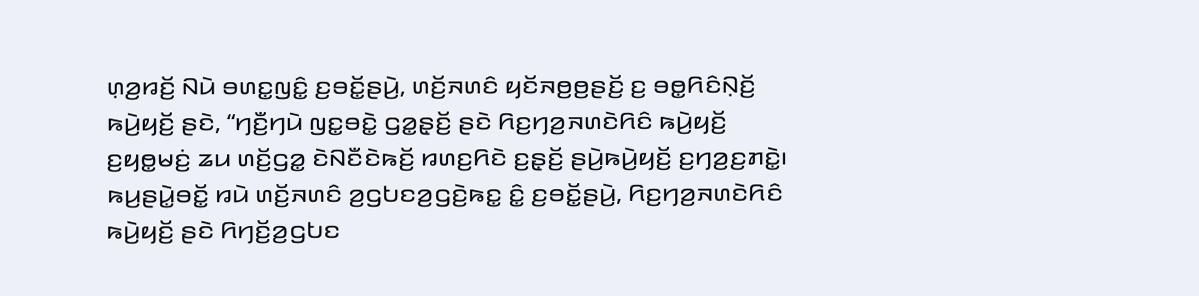ꤛ꤫ꤤ꤬ꤙꤢꤩ꤬ ꤡꤣꤧ ꤋꤛꤢ꤭ꤜꤢꤨ꤭ ꤢ꤬ꤋꤢꤩ꤭ꤔꤣꤧ꤬, ꤛꤢꤩ꤬ꤏꤛꤢꤨ ꤟꤢꤩꤏꤥ꤬ꤥ꤬ꤔꤢꤩ꤬ ꤢ꤬ ꤋꤥ꤭ꤖꤢꤨꤡ꤫ꤢꤩ꤬ ꤒꤣꤧ꤬ꤟꤢꤩ꤬ ꤔꤢꤧ, “ꤚꤢꤪ꤬ꤚꤣꤧ ꤜꤢ꤭ꤋꤢꤧ꤭ ꤞꤤ꤭ꤔ꤫ꤢꤩ꤬ ꤔꤢꤧ ꤖꤢ꤬ꤚꤤ꤬ꤏꤛꤢꤧꤖꤢꤨ ꤒꤣꤧ꤬ꤟꤢꤩ꤬ ꤢ꤬ꤟꤥ꤭ꤗꤢꤦ꤬ ꤘꤣ ꤛꤢꤩ꤬ꤞꤤ꤭ ꤢꤧꤡꤢꤪꤢꤧꤒꤢꤩ꤬ ꤙꤛꤢ꤬ꤖꤢꤧ ꤢ꤬ꤔ꤫ꤢꤩ꤬ ꤔꤣꤧ꤬ꤒꤣꤧ꤬ꤟꤢꤩ꤬ ꤢ꤬ꤚꤤ꤬ꤢ꤬ꤊꤢꤧ꤭꤯
ꤒꤣ꤬ꤔꤣꤧ꤭ꤋꤢꤩ꤭ ꤙꤣꤧ ꤛꤢꤩ꤬ꤏꤛꤢꤨ ꤤ꤬ꤞꤝꤢꤤ꤬ꤞꤢꤧ꤬ꤒꤢ꤭ ꤢꤨ꤭ ꤢ꤬ꤋꤢꤩ꤭ꤔꤣꤧ꤬, ꤖꤢ꤬ꤚꤤ꤬ꤏꤛꤢꤧꤖꤢꤨ ꤒꤣꤧ꤬ꤟꤢꤩ꤬ ꤔꤢꤧ ꤖꤚꤢꤩ꤬ꤤ꤬ꤞꤝꤢ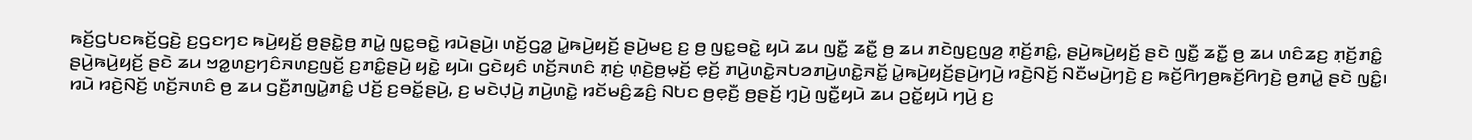ꤒꤢꤩ꤬ꤞꤝꤢꤒꤢꤩ꤬ꤞꤢꤧ꤬ ꤢ꤬ꤞꤢꤚꤢ ꤒꤣꤧ꤬ꤟꤢꤩ꤬ ꤥ꤬ꤔꤢꤧ꤭ꤥ꤬ ꤊꤣꤧ꤭ ꤜꤢ꤭ꤋꤢꤧ꤭ ꤙꤣꤧꤔꤣꤧ꤬꤯ ꤛꤢꤩ꤬ꤞꤤ꤭ ꤣꤧ꤭ꤒꤣꤧ꤬ꤟꤢꤩ꤬ ꤔꤣꤧ꤬ꤗꤢ꤬ ꤢ꤬ ꤥ꤬ ꤜꤢ꤭ꤋꤢꤧ꤭ ꤟꤣꤧ ꤘꤣ ꤜꤢꤪ꤭ ꤘꤢꤪ꤭ ꤥ꤬ ꤘꤣ ꤊꤢꤧꤜꤢ꤬ꤜꤤ꤬ ꤊ꤫ꤢꤩ꤬ꤊꤢꤨ꤭, ꤔꤣꤧ꤬ꤒꤣꤧ꤬ꤟꤢꤩ꤬ ꤔꤢꤧ ꤜꤢꤪ꤭ ꤘꤢꤪ꤭ ꤥ꤬ ꤘꤣ ꤛꤢꤨꤘꤢ꤬ ꤊ꤫ꤢꤩ꤬ꤊꤢꤨ꤭ ꤔꤣꤧ꤬ꤒꤣꤧ꤬ꤟꤢꤩ꤬ ꤔꤢꤧ ꤘꤣ ꤠꤤ꤭ꤛꤢ꤬ꤚꤢꤨꤏꤛꤢ꤬ꤜꤢꤩ꤬ ꤢ꤬ꤊꤢꤨ꤭ꤔꤣꤧ꤬ ꤟꤢꤧ꤭ ꤟꤣꤧ꤯ ꤞꤢꤧꤟꤢꤨ ꤛꤢꤩ꤬ꤏꤛꤢꤨ ꤊ꤫ꤢꤦ꤬ ꤛ꤫ꤢꤧ꤬ꤥ꤬ꤗ꤫ꤢꤩ꤬ ꤕ꤫ꤢꤩ꤬ ꤊꤣꤧ꤬ꤛꤢꤧ꤭ꤏꤝꤤꤊꤣꤧ꤬ꤛꤢꤧ꤭ꤏꤢꤩ꤭ ꤣꤧ꤭ꤒꤣꤧ꤬ꤟꤢꤩ꤬ꤔꤣꤧ꤬ꤚꤣꤧ꤬ ꤙꤢꤧ꤬ꤡꤢꤩ꤬ ꤡꤢꤪꤗꤣꤧ꤬ꤚꤢꤧ꤬ ꤢ꤬ ꤒꤢꤩ꤬ꤖꤚꤥ꤬ꤒꤢꤩ꤬ꤖꤚꤢꤧ꤬ ꤥ꤬ꤊꤣꤧ꤭ ꤔꤢꤧ ꤜꤢꤨ꤭꤯
ꤙꤣꤧ ꤙꤢꤧ꤬ꤡꤢꤩ꤬ ꤛꤢꤩ꤬ꤏꤛꤢꤨ ꤥ꤬ ꤘꤣ ꤞꤢꤪ꤬ꤊꤜꤣꤧ꤭ꤊꤢꤨ꤭ ꤓꤢꤩ꤬ ꤢ꤬ꤋꤢꤩ꤭ꤔꤣꤧ꤬, ꤢ꤬ ꤗꤢꤧꤓ꤫ꤣꤧ꤬ ꤊꤣꤧ꤬ꤛꤢꤧ꤭ ꤙꤢꤩꤗꤢꤨ꤬ꤘꤢꤨ꤬ ꤡꤝꤢ ꤥ꤬ꤕ꤫ꤢꤪ꤬ ꤥ꤬ꤔꤢꤩ꤬ ꤚ꤫ꤣꤧ꤬ ꤜꤢꤪ꤭ꤟꤣꤧ ꤘꤣ ꤑꤢꤩ꤭ꤟꤣꤧ ꤚꤣꤧ꤬ ꤢ꤬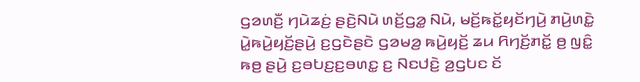ꤞꤤꤛꤢꤪ꤬ ꤚꤣꤧꤘꤢꤦ꤬ ꤔꤢꤧ꤬ꤡꤣꤧ ꤛꤢꤩ꤬ꤞꤤ꤭ ꤡꤣꤧ, ꤗꤢꤩ꤬ꤒꤢꤩ꤭ꤟꤢꤩꤚꤣꤧ꤬ ꤊꤣꤧ꤬ꤛꤢꤧ꤭ ꤣꤧ꤭ꤒꤣꤧ꤬ꤟꤢꤩ꤬ꤔꤣꤧ꤬ ꤢ꤬ꤞꤢꤧꤔꤢꤧ ꤞꤤꤗꤤ꤬ ꤒꤣꤧ꤬ꤟꤢꤩ꤬ ꤘꤣ ꤖꤚꤢꤩ꤬ꤊꤢꤩ꤭ ꤥ꤬ ꤜꤢꤨ꤭ ꤒꤥ꤬ ꤔꤣꤧ꤬ ꤢ꤬ꤋꤝꤢ꤬ꤢ꤬ꤋꤛꤢ꤭ ꤢ꤬ ꤡꤢꤓꤢꤧ꤬ ꤤ꤬ꤞꤝꤢ ꤢꤩ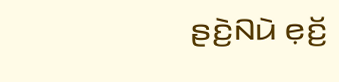ꤔꤢꤧ꤬ꤡꤣꤧ ꤕ꤫ꤢꤩ꤬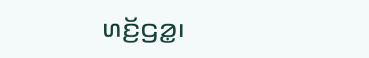ꤛꤢꤩ꤬ꤞꤤ꤭꤯